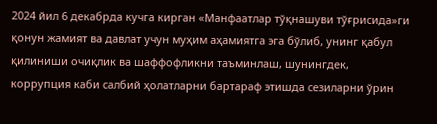2024 йил 6 декабрда кучга кирган «Манфаатлар тўқнашуви тўғрисида»ги қонун жамият ва давлат учун муҳим аҳамиятга эга бўлиб, унинг қабул қилиниши очиқлик ва шаффофликни таъминлаш, шунингдек, коррупция каби салбий ҳолатларни бартараф этишда сезиларни ўрин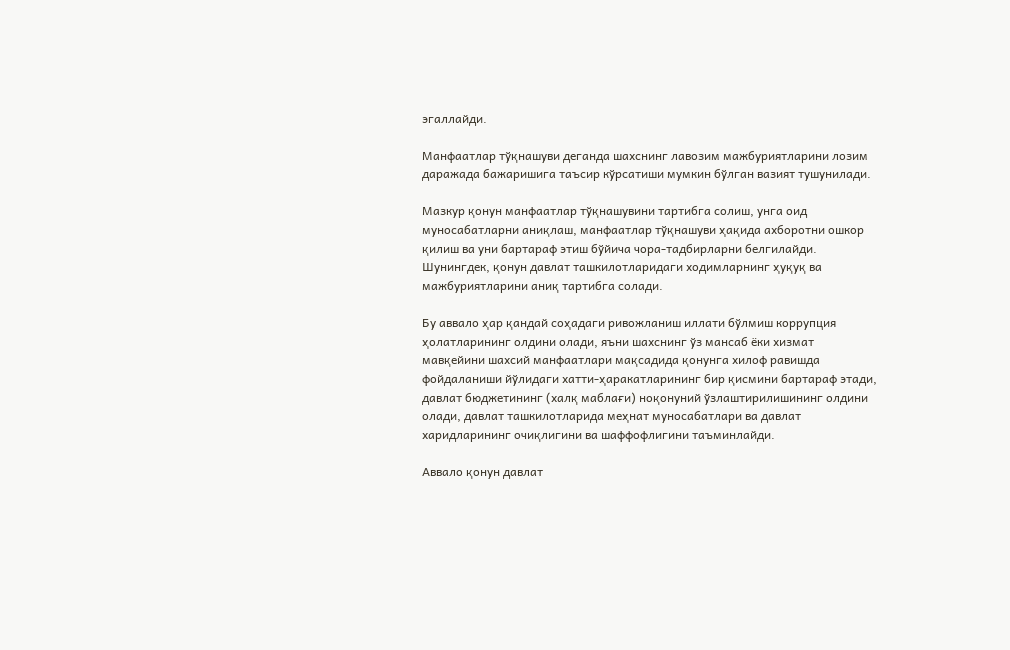эгаллайди.

Манфаатлар тўқнашуви деганда шахснинг лавозим мажбуриятларини лозим даражада бажаришига таъсир кўрсатиши мумкин бўлган вазият тушунилади.

Мазкур қонун манфаатлар тўқнашувини тартибга солиш, унга оид муносабатларни аниқлаш, манфаатлар тўқнашуви ҳақида ахборотни ошкор қилиш ва уни бартараф этиш бўйича чора-тадбирларни белгилайди. Шунингдек, қонун давлат ташкилотларидаги ходимларнинг ҳуқуқ ва мажбуриятларини аниқ тартибга солади.

Бу аввало ҳар қандай соҳадаги ривожланиш иллати бўлмиш коррупция ҳолатларининг олдини олади, яъни шахснинг ўз мансаб ёки хизмат мавқейини шахсий манфаатлари мақсадида қонунга хилоф равишда фойдаланиши йўлидаги хатти-ҳаракатларининг бир қисмини бартараф этади, давлат бюджетининг (халқ маблағи) ноқонуний ўзлаштирилишининг олдини олади, давлат ташкилотларида меҳнат муносабатлари ва давлат харидларининг очиқлигини ва шаффофлигини таъминлайди.

Аввало қонун давлат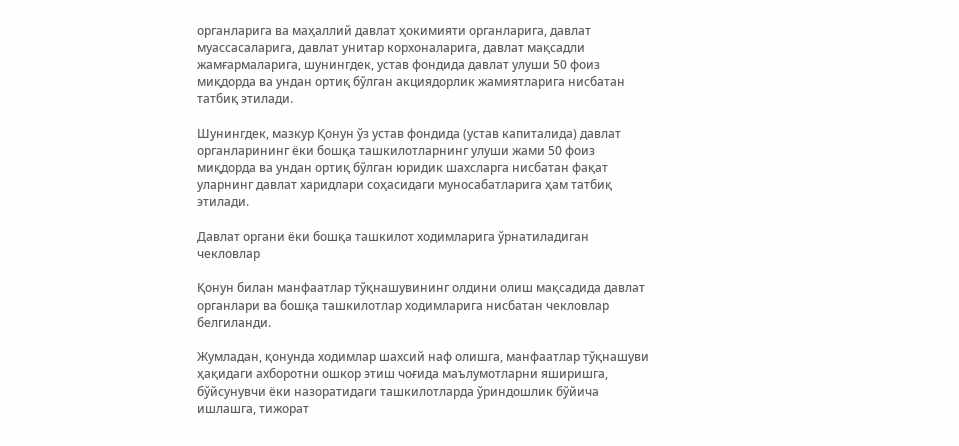органларига ва маҳаллий давлат ҳокимияти органларига, давлат муассасаларига, давлат унитар корхоналарига, давлат мақсадли жамғармаларига, шунингдек, устав фондида давлат улуши 50 фоиз миқдорда ва ундан ортиқ бўлган акциядорлик жамиятларига нисбатан татбиқ этилади.

Шунингдек, мазкур Қонун ўз устав фондида (устав капиталида) давлат органларининг ёки бошқа ташкилотларнинг улуши жами 50 фоиз миқдорда ва ундан ортиқ бўлган юридик шахсларга нисбатан фақат уларнинг давлат харидлари соҳасидаги муносабатларига ҳам татбиқ этилади.

Давлат органи ёки бошқа ташкилот ходимларига ўрнатиладиган чекловлар

Қонун билан манфаатлар тўқнашувининг олдини олиш мақсадида давлат органлари ва бошқа ташкилотлар ходимларига нисбатан чекловлар белгиланди.

Жумладан, қонунда ходимлар шахсий наф олишга, манфаатлар тўқнашуви ҳақидаги ахборотни ошкор этиш чоғида маълумотларни яширишга, бўйсунувчи ёки назоратидаги ташкилотларда ўриндошлик бўйича ишлашга, тижорат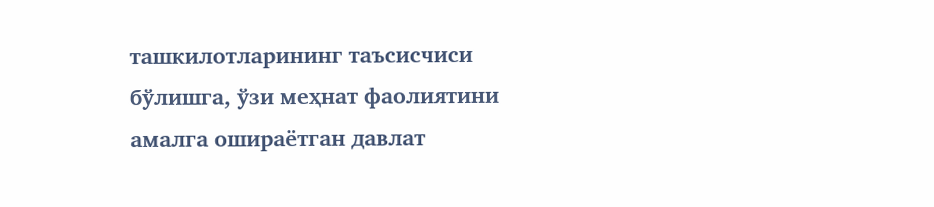ташкилотларининг таъсисчиси бўлишга, ўзи меҳнат фаолиятини амалга ошираётган давлат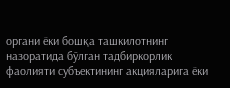органи ёки бошқа ташкилотнинг назоратида бўлган тадбиркорлик фаолияти субъектининг акцияларига ёки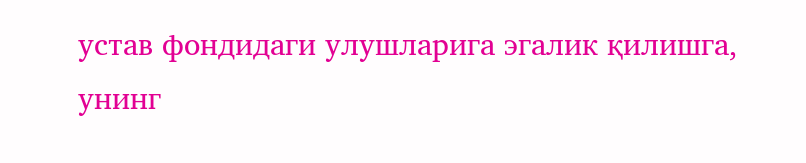устав фондидаги улушларига эгалик қилишга, унинг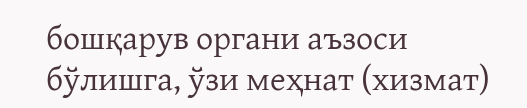бошқарув органи аъзоси бўлишга, ўзи меҳнат (хизмат)